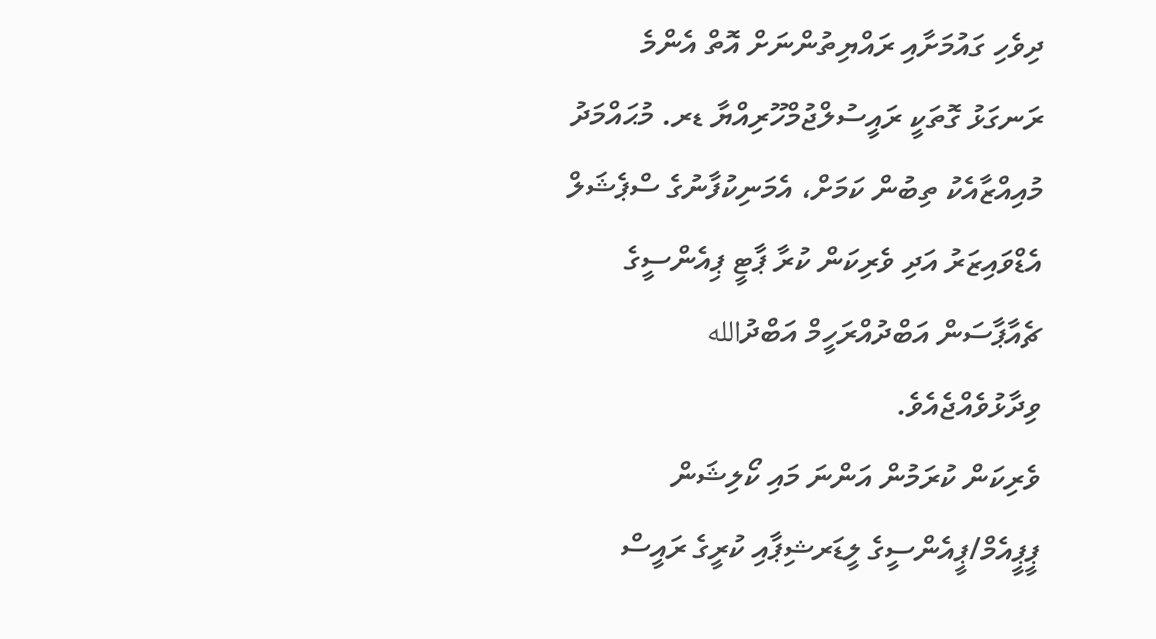ދިވެހި ގައުމަށާއި ރައްޔިތުންނަށް އޮތް އެންމެ ރަނގަޅު ގޮތަކީ ރައީސުލްޖުމްހޫރިއްޔާ ޑރ. މުޙައްމަދު މުއިއްޒާއެކު ތިބުން ކަމަށް، އެމަނިކުފާނުގެ ސްޕެޝަލް އެޑްވައިޒަރު އަދި ވެރިކަން ކުރާ ޕާޓީ ޕިއެންސީގެ ޗެއާޕާސަން އަބްދުއްރަހީމް އަބްދުالله ވިދާޅުވެއްޖެއެވެ.
ވެރިކަން ކުރަމުން އަންނަ މައި ކޯލިޝަން ޕީޕީއެމް/ޕީއެންސީގެ ލީޑަރޝިޕާއި ކުރީގެ ރައީސް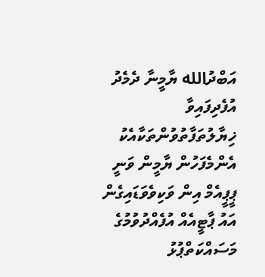އަބްދުالله ޔާމީނާ ދެމެދު އުފެދިފައިވާ ޚިޔާލުތަފާތުވުންތަކާއެކު އެންމެފަހުން ޔާމީން ވަނީ ޕީޕީއެމް އިން ވަކިވެވަޑައިގެން އައު ޕާޓީއެއް އުފެއްދުވުމުގެ މަސައްކަތްޕުޅު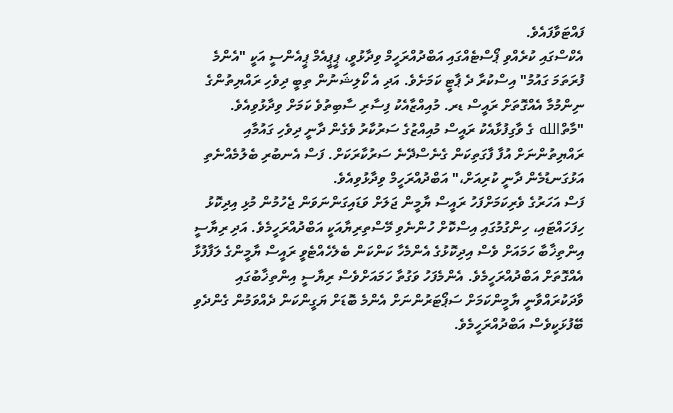ފައްޓަވާފައެވެ.
އެކްސްގައި ކުރެއްވި ޕޯސްޓެއްގައި އަބްދުއްރަހީމް ވިދާޅުވީ، ޕީޕީއެމް ޕީއެންސީ އަކީ "އެންމެ ފުރަތަމަ ގައުމު" އިސްކުރާ ދެ ޕާޓީ ކަމަށެވެ. އަދި އެ ކޯލިޝަނުން ތިބީ ދިވެހި ރައްޔިތުންގެ ނިންމުމާ އެއްގޮތަށް ރައީސް ޑރ. މުއިއްޒާއެކު ފިސާރި ސާބިތުވެ ކަމަށް ވިދާޅުވިއެވެ.
"މާތްالله ގެ ވާގިފުޅާއެކު ރައީސް މުއިއްޒުގެ ސަރުކާރު ވެގެން ދާނީ ދިވެހި ގައުމާއި ރައްޔިތުންނަށް އުފާ ފާގަތިކަން ގެނެސްދޭނެ ސަރުކާރަކަށް. ފަސް އެނބުރި ބެލުމެއްނެތި އަޅުގަނޑުމެން ދާނީ ކުރިއަށް،" އަބްދުއްރަހީމް ވިދާޅުވިއެވެ.
ފަސް އަހަރުގެ ވެރިކަމަށްފަހު ރައީސް ޔާމީން ޖަލަށް ވަޑައިގަންނަވަން ޖެހުމުން މުޅި އިދިކޮޅު ހިފަހައްޓައި، ހިންގުމުގައި އިސްކޮށް ހުންނެވި މޭސްތިރިޔާއަކީ އަބްދުއްރަހީމެވެ. އަދި ރިޔާސީ އިންތިޚާބާ ހަމައަށް ވެސް އިދިކޮޅުގެ އެންމެހާ ކަންކަން ބެލެހެއްޓެވީ ރައީސް ޔާމީންގެ ލަފާފުޅާ އެއްގޮތަށް އަބްދުއްރަހީމެވެ. އެންމެފަހު ވަގުތާ ހަމައަށްވެސް ރިޔާސީ އިންތިޚާބުގައި ވާދަކުރައްވާނީ ޔާމީންކަމަށް ސަޕޯޓަރުންނަށް އެންމެ ބޮޑަށް ޔަގީންކަން ދެއްވަމުން ގެންދެވި ބޭފުޅަކީވެސް އަބްދުއްރަހީމެވެ.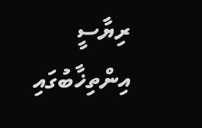ރިޔާސީ އިންތިޚާބުގައި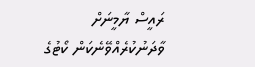ރައީސް ޔާމީނަށް ވާދަނުކުރެއްވޭނެކަން ކޯޓުގެ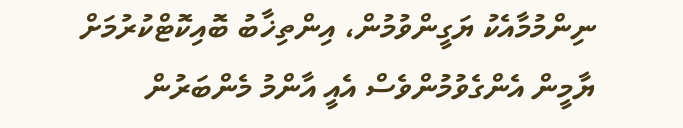ނިންމުމާއެކު ޔަގީންވުމުން، އިންތިޚާބު ބޮއިކޮޓްކުރުމަށް ޔާމީން އެންގެވުމުންވެސް އެއީ އާންމު މެންބަރުން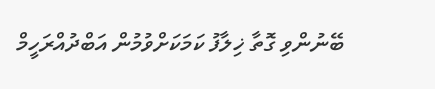ބޭނުންވި ގޮތާ ޚިލާފު ކަމަކަށްވުމުން އަބްދުއްރަހީމް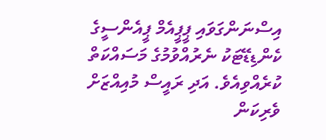އިސްނަންގަވައި ޕީޕީއެމް ޕީއެންސީގެ ކެންޑިޑޭޓަކު ނެރުއްވުމުގެ މަސައްކަތް ކުރެއްވިއެވެ. އަދި ރައީސް މުއިއްޒަށް ވެރިކަން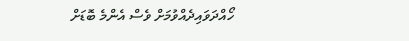ހޯއްދަވައިދެއްވުމަށް ވެސް އެންމެ ބޮޑަށް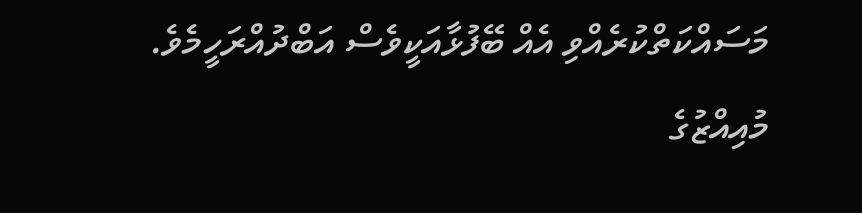މަސައްކަތްކުރެއްވި އެއް ބޭފުޅާއަކީވެސް އަބްދުއްރަހީމެވެ.
މުއިއްޒުގެ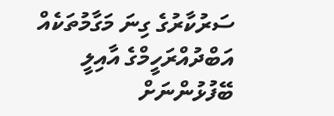ސަރުކާރުގެ ގިނަ މަގާމުތަކެއް އަބްދުއްރަހީމްގެ އާއިލީ ބޭފުޅުންނަށް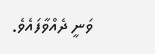ވަނީ ދެއްވާފައެވެ.